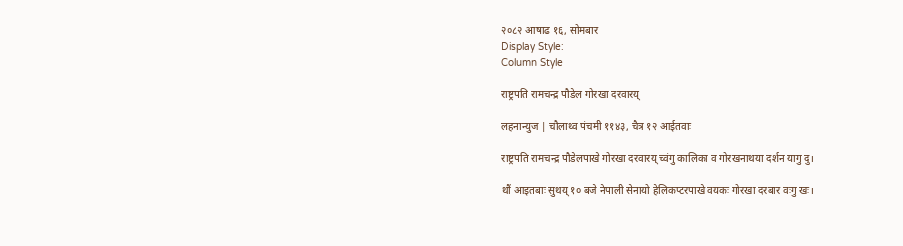२०८२ आषाढ १६, सोमबार
Display Style:
Column Style

राष्ट्रपति रामचन्द्र पौडेल गोरखा दरवारय्

लहनान्युज | चौलाथ्व पंचमी ११४३, चैत्र १२ आईतवाः

राष्ट्रपति रामचन्द्र पौडेलपाखे गोरखा दरवारय् च्वंगु कालिका व गोरखनाथया दर्शन यागु दु।

थौं आइतबाः सुथय् १० बजे नेपाली सेनायो हेलिकप्टरपाखे वयकः गोरखा दरबार वःगु खः।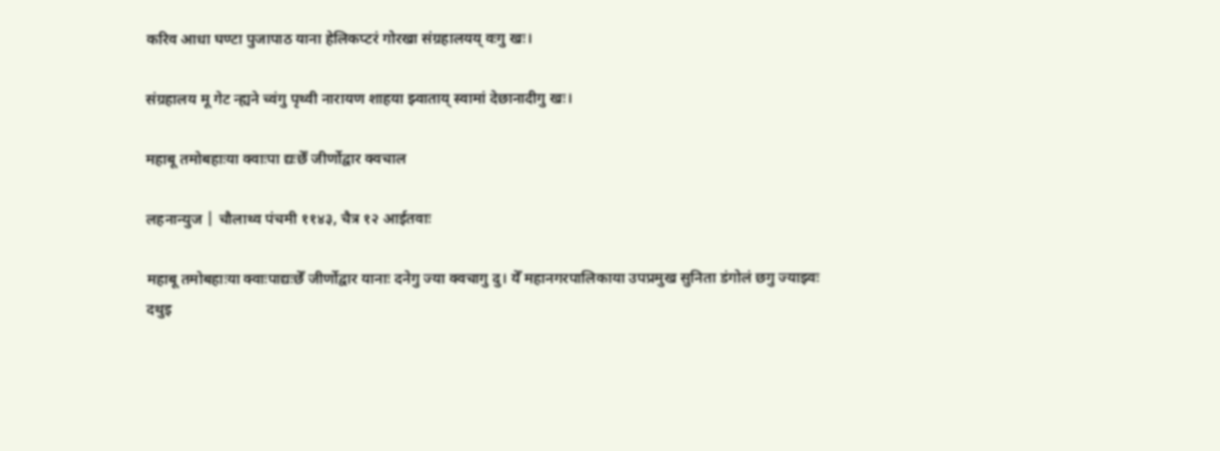करिव आधा घण्टा पुजापाठ याना हेलिकप्टरं गोरखा संग्रहालयय् वःगु खः।

संग्रहालय मू गेट न्ह्यने च्वंगु पृथ्वी नारायण शाहया झ्वाताय् स्वामां देछानादीगु खः।

महाबू तमोबहाःया क्वाःपा द्यःछेँ जीर्णोद्वार क्वचाल

लहनान्युज | चौलाथ्व पंचमी ११४३, चैत्र १२ आईतवाः

महाबू तमोबहाःया क्वाःपाद्यःछेँ जीर्णोद्वार यानाः दनेगु ज्या क्वचागु दु। येँ महानगरपालिकाया उपप्रमुख सुनिता डंगोलं छगु ज्याझ्वः दथुइ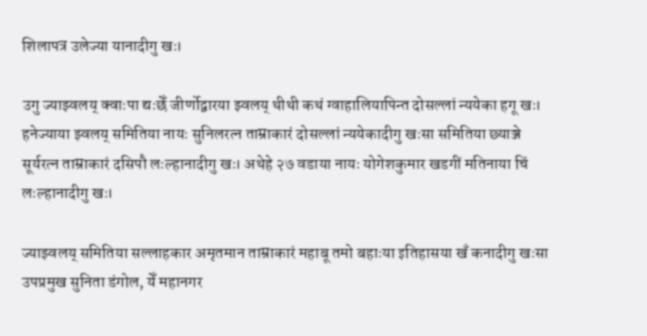शिलापत्र उलेज्या यानादीगु खः।

उगु ज्याझ्वलय् क्वाःपा द्यःछेँ जीर्णोद्वारया झ्वलय् थीथी कथं ग्वाहालियापिन्त दोसल्लां न्ययेका हगू खः। हनेज्याया झ्वलय् समितिया नायः सुनिलरत्न ताम्राकारं दोसल्लां न्ययेकादीगु खःसा समितिया छ्याञ्जे सूर्यरत्न ताम्राकारं दसिपौ लःल्हानादीगु खः। अथेहे २७ वडाया नायः योगेशकुमार खडगीं मतिनाया चिं लःल्हानादीगु खः।

ज्याझ्वलय् समितिया सल्लाहकार अमृतमान ताम्राकारं महाबू तमो बहाःया इतिहासया खँ कनादीगु खःसा उपप्रमुख सुनिता डंगोल, येँ महानगर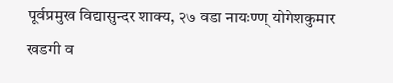पूर्वप्रमुख विद्यासुन्दर शाक्य, २७ वडा नायःण्ण् योगेशकुमार खडगी व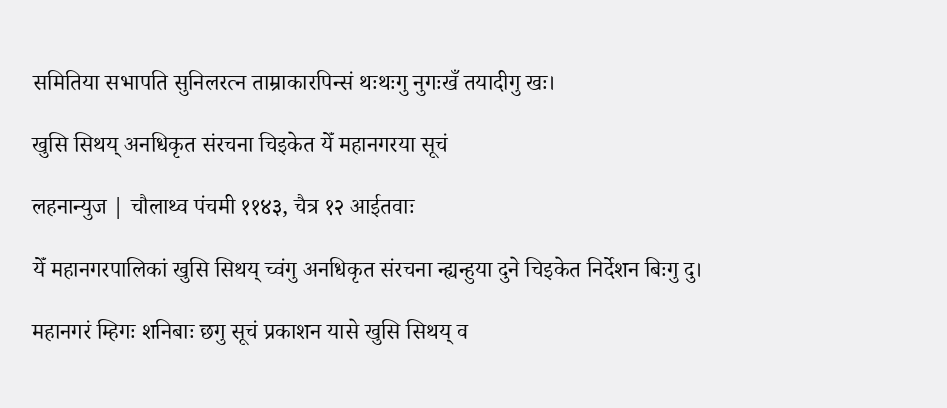समितिया सभापति सुनिलरत्न ताम्राकारपिन्सं थःथःगु नुगःखँ तयादीगु खः।

खुसि सिथय् अनधिकृत संरचना चिइकेत येँ महानगरया सूचं

लहनान्युज | चौलाथ्व पंचमी ११४३, चैत्र १२ आईतवाः

येँ महानगरपालिकां खुसि सिथय् च्वंगु अनधिकृत संरचना न्ह्यन्हुया दुने चिइकेत निर्देशन बिःगु दु।

महानगरं म्हिगः शनिबाः छगु सूचं प्रकाशन यासे खुसि सिथय् व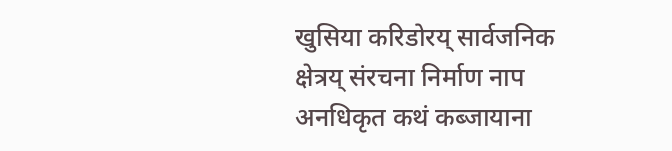खुसिया करिडोरय् सार्वजनिक क्षेत्रय् संरचना निर्माण नाप अनधिकृत कथं कब्जायाना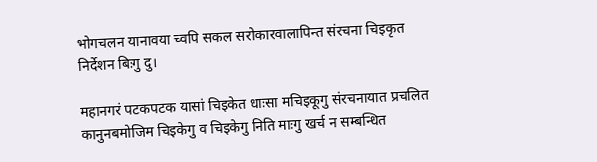भोगचलन यानावया च्वपि सकल सरोकारवालापिन्त संरचना चिइकृत निर्देशन बिःगु दु।

महानगरं पटकपटक यासां चिइकेत धाःसा मचिइकूगु संरचनायात प्रचलित कानुनबमोजिम चिइकेगु व चिइकेगु निति माःगु खर्च न सम्बन्धित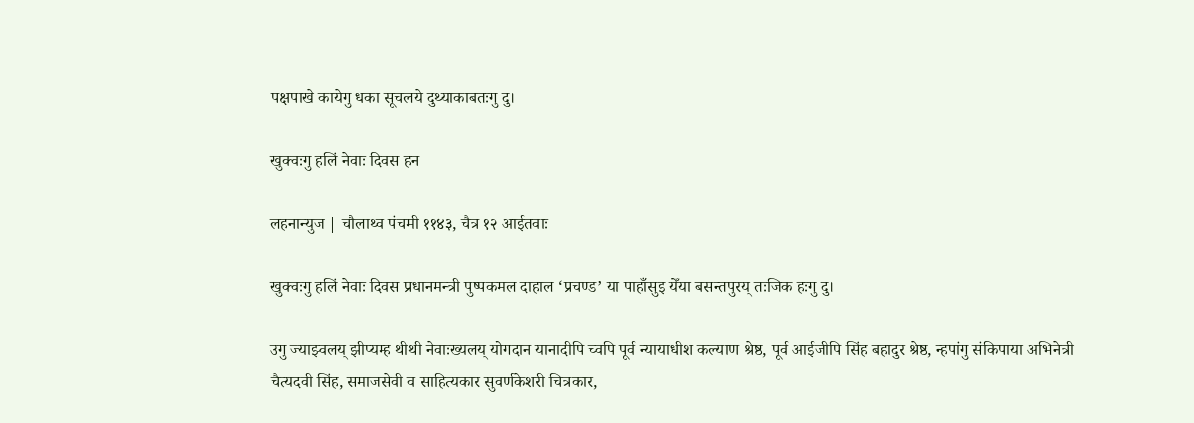पक्षपाखे कायेगु धका सूचलये दुथ्याकाबतःगु दु।

खुक्वःगु हलिं नेवाः दिवस हन

लहनान्युज | चौलाथ्व पंचमी ११४३, चैत्र १२ आईतवाः

खुक्वःगु हलिं नेवाः दिवस प्रधानमन्त्री पुष्पकमल दाहाल ‘प्रचण्ड’ या पाहाँसुइ येँया बसन्तपुरय् तःजिक हःगु दु।

उगु ज्याझ्वलय् झीप्यम्ह थीथी नेवाःख्यलय् योगदान यानादीपि च्वपि पूर्व न्यायाधीश कल्याण श्रेष्ठ, पूर्व आईजीपि सिंह बहादुर श्रेष्ठ, न्हपांगु संकिपाया अभिनेत्री चैत्यदवी सिंह, समाजसेवी व साहित्यकार सुवर्णकेशरी चित्रकार,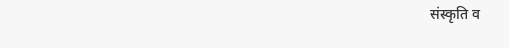संस्कृति व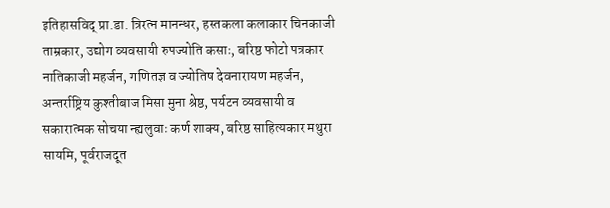इतिहासविद् प्रा.डा. त्रिरत्न मानन्धर, हस्तकला कलाकार चिनकाजी ताम्रकार, उद्योग व्यवसायी रुपज्योति कसाः, बरिष्ठ फोटो पत्रकार नातिकाजी महर्जन, गणितज्ञ व ज्योतिष देवनारायण महर्जन, अन्तर्राष्ट्रिय कुश्तीबाज मिसा मुना श्रेष्ठ, पर्यटन व्यवसायी व सकारात्मक सोचया न्ह्यलुवाः कर्ण शाक्य, बरिष्ठ साहित्यकार मथुरा सायमि, पूर्वराजदूत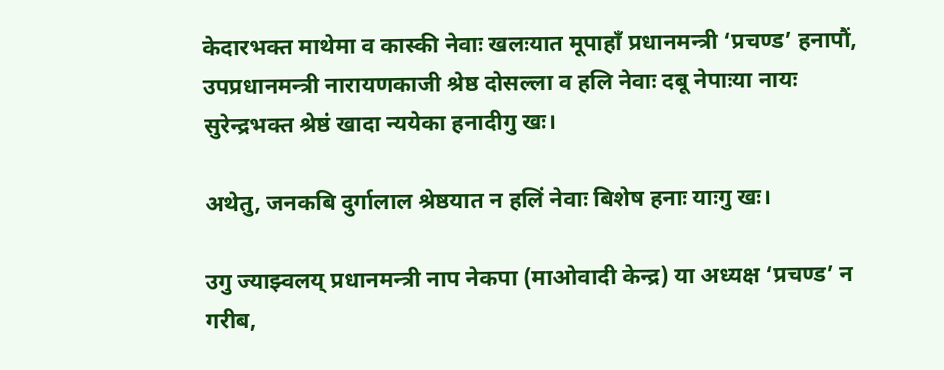केदारभक्त माथेमा व कास्की नेवाः खलःयात मूपाहाँ प्रधानमन्त्री ‘प्रचण्ड’ हनापौं, उपप्रधानमन्त्री नारायणकाजी श्रेष्ठ दोसल्ला व हलि नेवाः दबू नेपाःया नायः सुरेन्द्रभक्त श्रेष्ठं खादा न्ययेका हनादीगु खः।

अथेतु, जनकबि दुर्गालाल श्रेष्ठयात न हलिं नेवाः बिशेष हनाः याःगु खः।

उगु ज्याझ्वलय् प्रधानमन्त्री नाप नेकपा (माओवादी केन्द्र) या अध्यक्ष ‘प्रचण्ड’ न गरीब,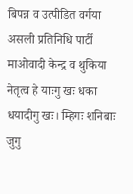बिपन्न व उत्पीडित वर्गया असली प्रतिनिधि पार्टी माओवादी केन्द्र व थुकिया नेतृत्व हे याःगु खः धका धयादीगु खः। म्हिगः शनिबाः जुगु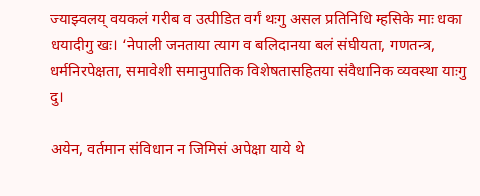ज्याझ्वलय् वयकलं गरीब व उत्पीडित वर्गं थःगु असल प्रतिनिधि म्हसिके माः धका धयादीगु खः। ‘नेपाली जनताया त्याग व बलिदानया बलं संघीयता, गणतन्त्र, धर्मनिरपेक्षता, समावेशी समानुपातिक विशेषतासहितया संवैधानिक व्यवस्था याःगु दु।

अयेन, वर्तमान संविधान न जिमिसं अपेक्षा याये थे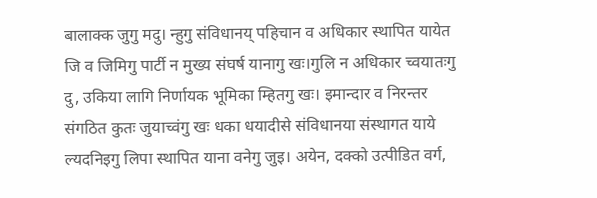बालाक्क जुगु मदु। न्हुगु संविधानय् पहिचान व अधिकार स्थापित यायेत जि व जिमिगु पार्टी न मुख्य संघर्ष यानागु खः।गुलि न अधिकार च्वयातःगु दु, उकिया लागि निर्णायक भूमिका म्हितगु खः। इमान्दार व निरन्तर संगठित कुतः जुयाच्वंगु खः धका धयादीसे संविधानया संस्थागत याये ल्यदनिइगु लिपा स्थापित याना वनेगु जुइ। अयेन, दक्को उत्पीडित वर्ग,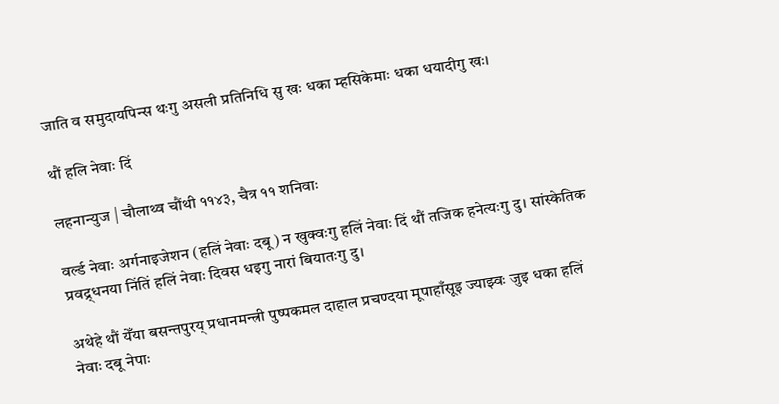जाति व समुदायपिन्स थःगु असली प्रतिनिधि सु खः धका म्हसिकेमाः धका धयादीगु खः।

थौं हलि नेवाः दिं

लहनान्युज | चौलाथ्व चौंथी ११४३, चैत्र ११ शनिवाः

वर्ल्ड नेवाः अर्गनाइजेशन (हलिं नेवाः दबू) न खुक्वःगु हलिं नेवाः दिं थौं तजिक हनेत्यःगु दु। सांस्केतिक प्रवद्र्धनया निंतिं हलिं नेवाः दिवस धइगु नारां बियातःगु दु।

अथेहे थौं येँया बसन्तपुरय् प्रधानमन्त्री पुष्पकमल दाहाल प्रचण्दया मूपाहाँसूइ ज्याझ्वः जुइ धका हलिं नेवाः दबू नेपाः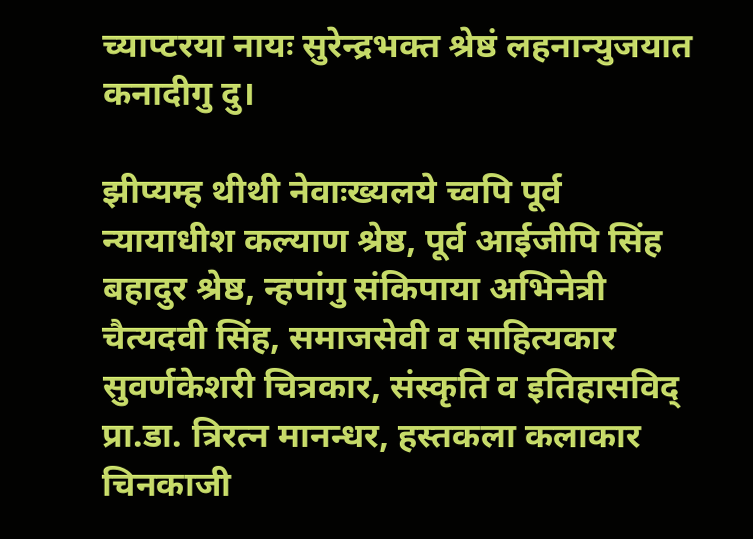च्याप्टरया नायः सुरेन्द्रभक्त श्रेष्ठं लहनान्युजयात कनादीगु दु।

झीप्यम्ह थीथी नेवाःख्यलये च्वपि पूर्व न्यायाधीश कल्याण श्रेष्ठ, पूर्व आईजीपि सिंह बहादुर श्रेष्ठ, न्हपांगु संकिपाया अभिनेत्री चैत्यदवी सिंह, समाजसेवी व साहित्यकार सुवर्णकेशरी चित्रकार, संस्कृति व इतिहासविद् प्रा.डा. त्रिरत्न मानन्धर, हस्तकला कलाकार चिनकाजी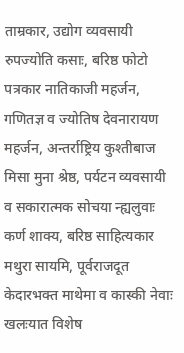ताम्रकार, उद्योग व्यवसायी रुपज्योति कसाः, बरिष्ठ फोटो पत्रकार नातिकाजी महर्जन, गणितज्ञ व ज्योतिष देवनारायण महर्जन, अन्तर्राष्ट्रिय कुश्तीबाज मिसा मुना श्रेष्ठ, पर्यटन व्यवसायी व सकारात्मक सोचया न्ह्यलुवाः कर्ण शाक्य, बरिष्ठ साहित्यकार मथुरा सायमि, पूर्वराजदूत केदारभक्त माथेमा व कास्की नेवाः खलःयात विशेष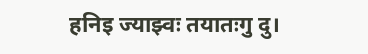हनिइ ज्याझ्वः तयातःगु दु।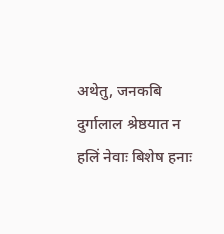अथेतु, जनकबि दुर्गालाल श्रेष्ठयात न हलिं नेवाः बिशेष हनाः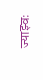ज्याझ्वः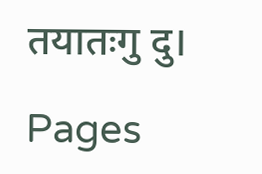तयातःगु दु।

Pages